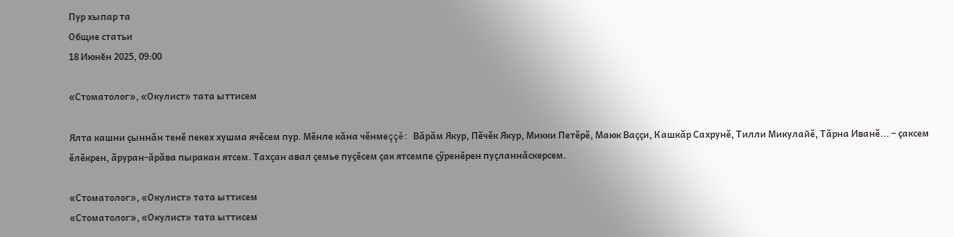Пур хыпар та
Общие статьи
18 Июнӗн 2025, 09:00

«Стоматолог», «Окулист» тата ыттисем

Ялта кашни çыннăн тенĕ пекех хушма ячĕсем пур. Мĕнле кăна чĕнмеççĕ: Вăрăм Якур, Пĕчĕк Якур, Микки Петĕрĕ, Маюк Ваççи, Кашкăр Сахрунĕ, Тилли Микулайĕ, Тăрна Иванĕ... – çаксем ĕлĕкрен, ăруран-ăрăва пыракан ятсем. Тахçан авал çемье пуçĕсем çак ятсемпе çÿренĕрен пуçланнăскерсем.

«Стоматолог», «Окулист» тата ыттисем
«Стоматолог», «Окулист» тата ыттисем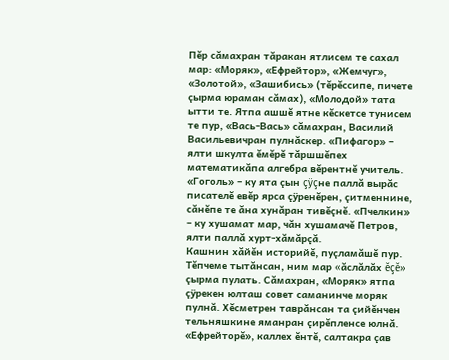Пĕр сăмахран тăракан ятлисем те сахал мар: «Моряк», «Ефрейтор», «Жемчуг», «Золотой», «Зашибись» (тĕрĕссипе, пичете çырма юраман сăмах), «Молодой» тата ытти те. Ятпа ашшĕ ятне кĕскетсе тунисем те пур, «Вась-Вась» сăмахран, Василий Васильевичран пулнăскер. «Пифагор» – ялти шкулта ĕмĕрĕ тăршшĕпех математикăпа алгебра вĕрентнĕ учитель. «Гоголь» – ку ята çын çÿçне паллă вырăс писателĕ евĕр ярса çÿренĕрен, çитменнине, сăнĕпе те ăна хунăран тивĕçнĕ. «Пчелкин» – ку хушамат мар, чăн хушамачĕ Петров, ялти паллă хурт-хăмăрçă.
Кашнин хăйĕн историйĕ, пуçламăшĕ пур. Тĕпчеме тытăнсан, ним мар «ăслăлăх ĕçĕ» çырма пулать. Сăмахран, «Моряк» ятпа çÿрекен юлташ совет саманинче моряк пулнă. Хĕсметрен таврăнсан та çийĕнчен тельняшкине яманран çирĕпленсе юлнă. «Ефрейторĕ», каллех ĕнтĕ, салтакра çав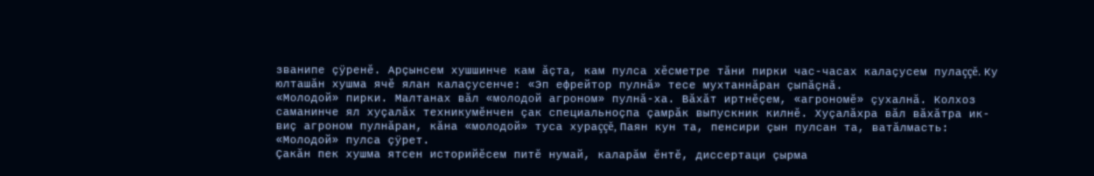званипе çÿренĕ. Арçынсем хушшинче кам ăçта, кам пулса хĕсметре тăни пирки час-часах калаçусем пулаççĕ. Ку юлташăн хушма ячĕ ялан калаçусенче: «Эп ефрейтор пулнă» тесе мухтаннăран çыпăçнă.
«Молодой» пирки. Малтанах вăл «молодой агроном» пулнă-ха. Вăхăт иртнĕçем, «агрономĕ» çухалнă. Колхоз саманинче ял хуçалăх техникумĕнчен çак специальноçпа çамрăк выпускник килнĕ. Хуçалăхра вăл вăхăтра ик-виç агроном пулнăран, кăна «молодой» туса хураççĕ, Паян кун та, пенсири çын пулсан та, ватăлмасть: «Молодой» пулса çÿрет.
Çакăн пек хушма ятсен историйĕсем питĕ нумай, каларăм ĕнтĕ, диссертаци çырма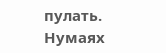пулать. Нумаях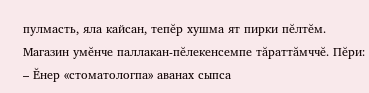пулмасть, яла кайсан, тепĕр хушма ят пирки пĕлтĕм.
Магазин умĕнче паллакан-пĕлекенсемпе тăраттăмччĕ. Пĕри:
– Ĕнер «стоматологпа» аванах сыпса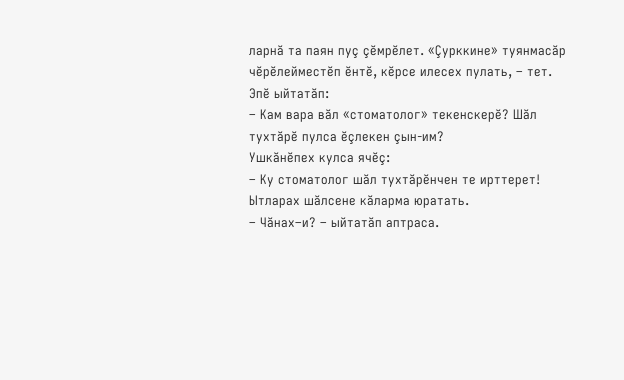ларнă та паян пуç çĕмрĕлет. «Çурккине» туянмасăр чĕрĕлейместĕп ĕнтĕ, кĕрсе илесех пулать, – тет.
Эпĕ ыйтатăп:
– Кам вара вăл «стоматолог» текенскерĕ? Шăл тухтăрĕ пулса ĕçлекен çын-им?
Ушкăнĕпех кулса ячĕç:
– Ку стоматолог шăл тухтăрĕнчен те ирттерет! Ытларах шăлсене кăларма юратать.
– Чăнах–и? – ыйтатăп аптраса.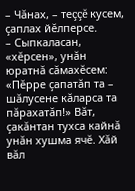– Чăнах, – теççĕ кусем, çаплах йĕлперсе.
– Сыпкаласан, «хĕрсен», унăн юратнă сăмахĕсем: «Пĕрре çапатăп та – шăлусене кăларса та пăрахатăп!» Вăт, çакăнтан тухса кайнă унăн хушма ячĕ. Хăй вăл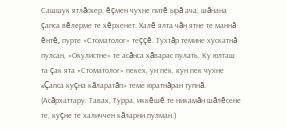Сашшук ятлăскер, ĕçмен чухне питĕ ырă ача, шăнана çапса вĕлерме те хĕрхенет. Халĕ ялта чăн ятне те маннă ĕнтĕ, пурте «Стоматолог» теççĕ. Тухтăр темине хускатнă пулсан, «Окулистне» те асăнса хăварас пулать. Ку юлташ та çак ята «Стоматолог» пекех, ун пек, кун пек чухне «Çапса куçна кăларатăп» теме юратнăран тупнă. (Асăрхаттару: Тавах, Турра, иккĕшĕ те никамăн шăлĕсене те, куçне те халиччен кăларни пулман.)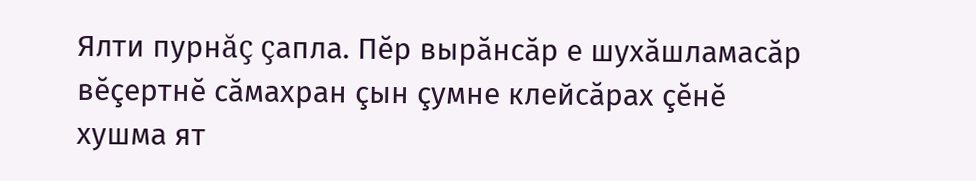Ялти пурнăç çапла. Пĕр вырăнсăр е шухăшламасăр вĕçертнĕ сăмахран çын çумне клейсăрах çĕнĕ хушма ят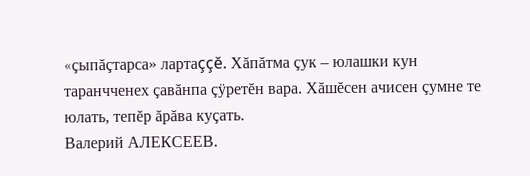«çыпăçтарса» лартаççĕ. Хăпăтма çук – юлашки кун таранчченех çавăнпа çÿретĕн вара. Хăшĕсен ачисен çумне те юлать, тепĕр ăрăва куçать.
Валерий АЛЕКСЕЕВ.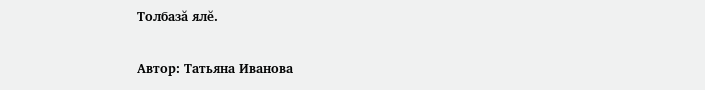Толбазă ялĕ.

Автор: Татьяна Иванова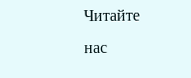Читайте нас